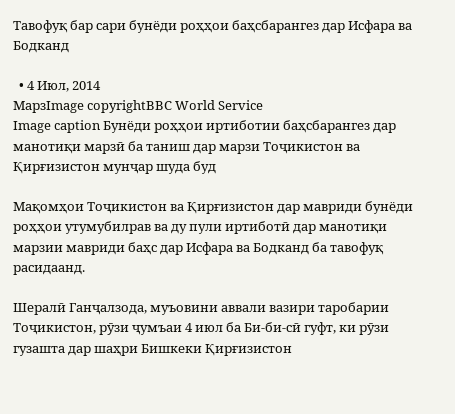Тавофуқ бар сари бунёди роҳҳои баҳсбарангез дар Исфара ва Бодканд

  • 4 Июл, 2014
МарзImage copyrightBBC World Service
Image caption Бунёди роҳҳои иртиботии баҳсбарангез дар манотиқи марзӣ ба таниш дар марзи Тоҷикистон ва Қирғизистон мунҷар шуда буд

Мақомҳои Тоҷикистон ва Қирғизистон дар мавриди бунёди роҳҳои утумубилрав ва ду пули иртиботӣ дар манотиқи марзии мавриди баҳс дар Исфара ва Бодканд ба тавофуқ расидаанд.

Шералӣ Ганҷалзода, муъовини аввали вазири таробарии Тоҷикистон, рӯзи ҷумъаи 4 июл ба Би-би-сӣ гуфт, ки рӯзи гузашта дар шаҳри Бишкеки Қирғизистон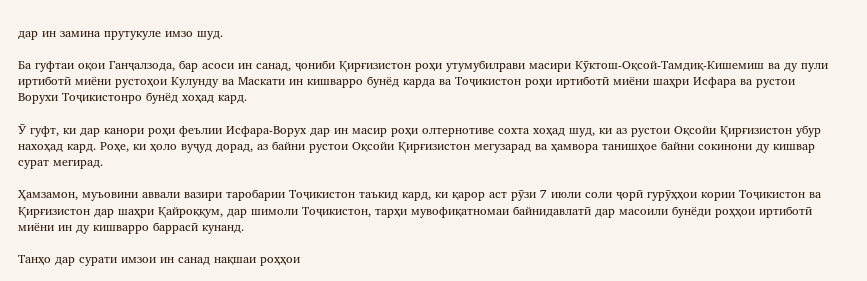дар ин замина прутукуле имзо шуд.

Ба гуфтаи оқои Ганҷалзода, бар асоси ин санад, ҷониби Қирғизистон роҳи утумубилрави масири Кӯктош-Оқсой-Тамдиқ-Кишемиш ва ду пули иртиботӣ миёни рустоҳои Кулунду ва Маскати ин кишварро бунёд карда ва Тоҷикистон роҳи иртиботӣ миёни шаҳри Исфара ва рустои Ворухи Тоҷикистонро бунёд хоҳад кард.

Ӯ гуфт, ки дар канори роҳи феълии Исфара-Ворух дар ин масир роҳи олтернотиве сохта хоҳад шуд, ки аз рустои Оқсойи Қирғизистон убур нахоҳад кард. Роҳе, ки ҳоло вуҷуд дорад, аз байни рустои Оқсойи Қирғизистон мегузарад ва ҳамвора танишҳое байни сокинони ду кишвар сурат мегирад.

Ҳамзамон, муъовини аввали вазири таробарии Тоҷикистон таъкид кард, ки қарор аст рӯзи 7 июли соли ҷорӣ гурӯҳҳои кории Тоҷикистон ва Қирғизистон дар шаҳри Қайроққум, дар шимоли Тоҷикистон, тарҳи мувофиқатномаи байнидавлатӣ дар масоили бунёди роҳҳои иртиботӣ миёни ин ду кишварро баррасӣ кунанд.

Танҳо дар сурати имзои ин санад нақшаи роҳҳои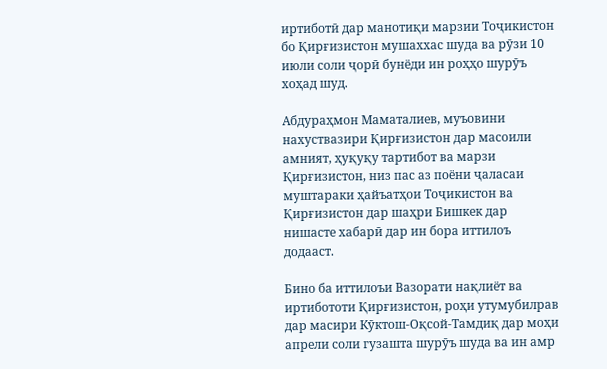иртиботӣ дар манотиқи марзии Тоҷикистон бо Қирғизистон мушаххас шуда ва рӯзи 10 июли соли ҷорӣ бунёди ин роҳҳо шурӯъ хоҳад шуд.

Абдураҳмон Маматалиев, муъовини нахуствазири Қирғизистон дар масоили амният, ҳуқуқу тартибот ва марзи Қирғизистон, низ пас аз поёни ҷаласаи муштараки ҳайъатҳои Тоҷикистон ва Қирғизистон дар шаҳри Бишкек дар нишасте хабарӣ дар ин бора иттилоъ додааст.

Бино ба иттилоъи Вазорати нақлиёт ва иртибототи Қирғизистон, роҳи утумубилрав дар масири Кӯктош-Оқсой-Тамдиқ дар моҳи апрели соли гузашта шурӯъ шуда ва ин амр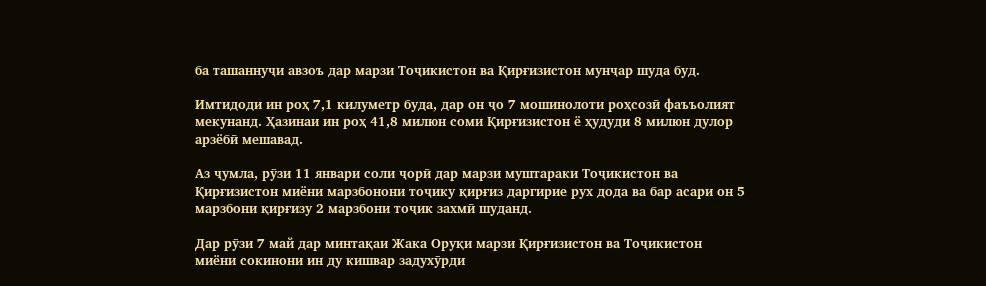ба ташаннуҷи авзоъ дар марзи Тоҷикистон ва Қирғизистон мунҷар шуда буд.

Имтидоди ин роҳ 7,1 килуметр буда, дар он ҷо 7 мошинолоти роҳсозӣ фаъъолият мекунанд. Ҳазинаи ин роҳ 41,8 милюн соми Қирғизистон ё ҳудуди 8 милюн дулор арзёбӣ мешавад.

Аз ҷумла, рӯзи 11 январи соли ҷорӣ дар марзи муштараки Тоҷикистон ва Қирғизистон миёни марзбонони тоҷику қирғиз даргирие рух дода ва бар асари он 5 марзбони қирғизу 2 марзбони тоҷик захмӣ шуданд.

Дар рӯзи 7 май дар минтақаи Жака Оруқи марзи Қирғизистон ва Тоҷикистон миёни сокинони ин ду кишвар задухӯрди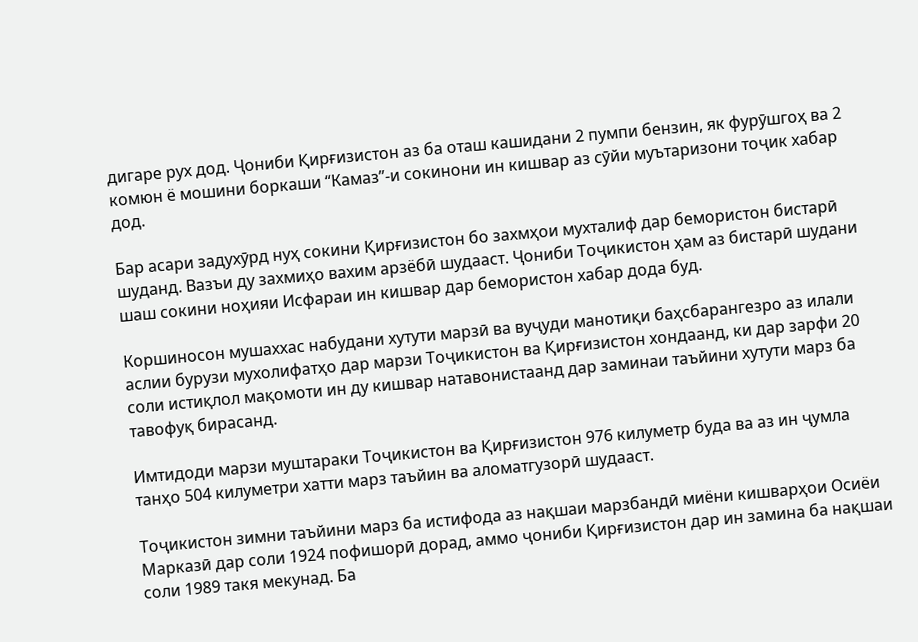дигаре рух дод. Ҷониби Қирғизистон аз ба оташ кашидани 2 пумпи бензин, як фурӯшгоҳ ва 2 комюн ё мошини боркаши “Камаз”-и сокинони ин кишвар аз сӯйи муътаризони тоҷик хабар дод.

Бар асари задухӯрд нуҳ сокини Қирғизистон бо захмҳои мухталиф дар бемористон бистарӣ шуданд. Вазъи ду захмиҳо вахим арзёбӣ шудааст. Ҷониби Тоҷикистон ҳам аз бистарӣ шудани шаш сокини ноҳияи Исфараи ин кишвар дар бемористон хабар дода буд.

Коршиносон мушаххас набудани хутути марзӣ ва вуҷуди манотиқи баҳсбарангезро аз илали аслии бурузи мухолифатҳо дар марзи Тоҷикистон ва Қирғизистон хондаанд, ки дар зарфи 20 соли истиқлол мақомоти ин ду кишвар натавонистаанд дар заминаи таъйини хутути марз ба тавофуқ бирасанд.

Имтидоди марзи муштараки Тоҷикистон ва Қирғизистон 976 килуметр буда ва аз ин ҷумла танҳо 504 килуметри хатти марз таъйин ва аломатгузорӣ шудааст.

Тоҷикистон зимни таъйини марз ба истифода аз нақшаи марзбандӣ миёни кишварҳои Осиёи Марказӣ дар соли 1924 пофишорӣ дорад, аммо ҷониби Қирғизистон дар ин замина ба нақшаи соли 1989 такя мекунад. Ба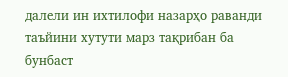далели ин ихтилофи назарҳо раванди таъйини хутути марз тақрибан ба бунбаст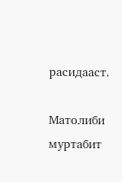расидааст.

Матолиби муртабит